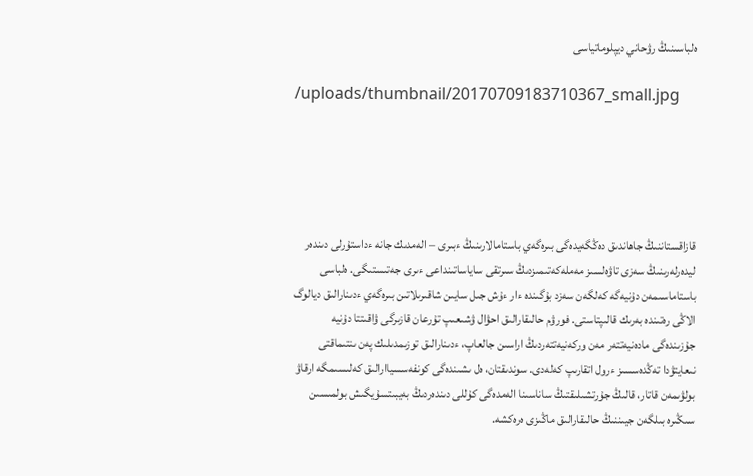ەلباسىنىڭ رۋحاني ديپلوماتياسى

/uploads/thumbnail/20170709183710367_small.jpg





قازاقستاننىڭ جاھاندىق دەڭگەيدەگى بىرەگەي باستامالارىنىڭ ءبىرى – الەمدىك جانە ءداستۇرلى دىندەر ليدەرلەرىنىڭ سەزى تاۋەلسىز مەملەكەتىمىزدىڭ سىرتقى ساياساتىنداعى ءىرى جەتىستىگى. ەلباسى باستاماسىمەن دۇنيەگە كەلگەن سەزد بۇگىندە ءار ءۇش جىل سايىن شاقىرىلاتىن بىرەگەي ءدىنارالىق ديالوگ الاڭى رەتىندە بەرىك قالىپتاستى. فورۋم حالىقارالىق احۋال ۋشىعىپ تۇرعان قازىرگى ۋاقىتتا دۇنيە جۇزىندەگى مادەنيەتتەر مەن وركەنيەتتەردىڭ اراسىن جالعاپ، ءدىنارالىق توزىمدىلىك پەن ىنتىماقتى نىعايتۋدا تەڭدەسسىز ءرول اتقارىپ كەلەدى. سوندىقتان، ەل ىشىندەگى كونفەسسياارالىق كەلىسىمگە ارقاۋ بولۋىمەن قاتار، قالىڭ جۇرتشىلىقتىڭ ساناسىنا الەمدەگى كۇللى دىندەردىڭ بەيبىتسۇيگىش بولمىسىن سىڭىرە بىلگەن جيىننىڭ حالىقارالىق ماڭىزى ەرەكشە.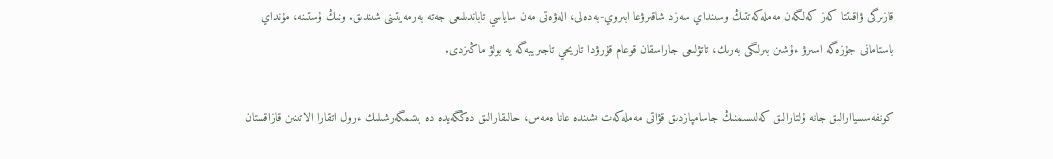قازىرگى ۋاقىتتا كەز كەلگەن مەملەكەتتىڭ وسىنداي سەزد شاقىرۋعا ابىروي-بەدەلى، الەۋەتى مەن ساياسي تاباندىلىعى جەتە بەرمەيتىنى شىندىق. ونىڭ ۇستىنە، مۇنداي باستامانى جۇزەگە اسىرۋ ءۇشىن بىرلىگى بەرىك، تاتۋلىعى جاراسقان قوعام قۇرۋدا تاريحي تاجىريبەگە يە بولۋ ماڭىزدى.

كونفەسسياارالىق جانە ۇلتارالىق كەلىسىمنىڭ جاسامپازدىق قۋاتى مەملەكەت ىشىندە عانا ەمەس، حالىقارالىق دەڭگەيدە دە بىتىمگەرشىلىك ءرول اتقارا الاتىنىن قازاقستان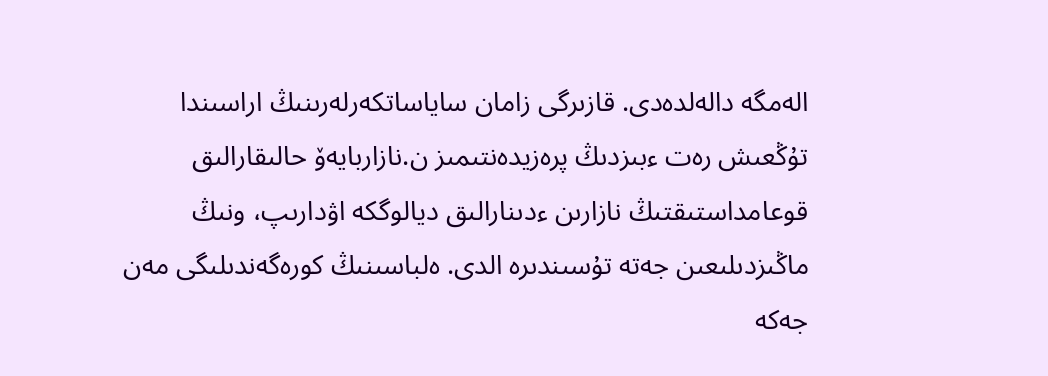الەمگە دالەلدەدى. قازىرگى زامان ساياساتكەرلەرىنىڭ اراسىندا تۇڭعىش رەت ءبىزدىڭ پرەزيدەنتىمىز ن.نازاربايەۆ حالىقارالىق قوعامداستىقتىڭ نازارىن ءدىنارالىق ديالوگكە اۋدارىپ، ونىڭ ماڭىزدىلىعىن جەتە تۇسىندىرە الدى. ەلباسىنىڭ كورەگەندىلىگى مەن جەكە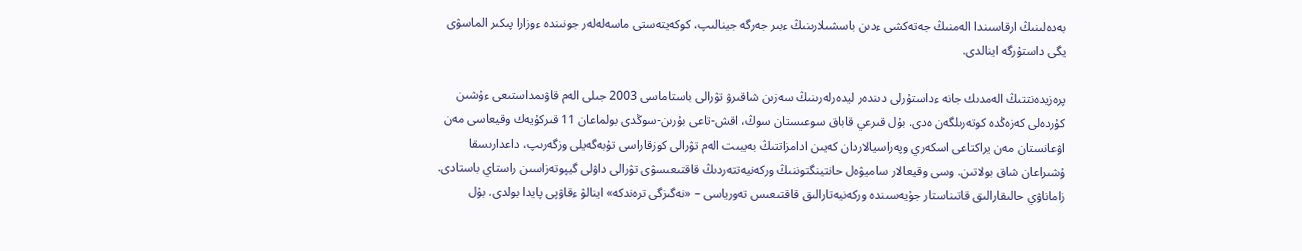بەدەلىنىڭ ارقاسىندا الەمنىڭ جەتەكشى ءدىن باسشىلارىنىڭ ءبىر جەرگە جينالىپ، كوكەيتەستى ماسەلەلەر جونىندە ءوزارا پىكىر الماسۋى يگى داستۇرگە اينالدى.

پرەزيدەنتتىڭ الەمدىك جانە ءداستۇرلى دىندەر ليدەرلەرىنىڭ سەزىن شاقىرۋ تۋرالى باستاماسى 2003 جىلى الەم قاۋىمداستىعى ءۇشىن كۇردەلى كەزەڭدە كوتەرىلگەن ەدى. بۇل قىرعي قاباق سوعىستان سوڭ، اقش-تاعى بۇرىن-سوڭدى بولماعان 11 قىركۇيەك وقيعاسى مەن اۋعانستان مەن يراكتاعى اسكەري وپەراسيالاردان كەيىن ادامزاتتىڭ بەيبىت الەم تۋرالى كوزقاراسى تۇبەگەيلى وزگەرىپ، داعدارىسقا ۇشىراعان شاق بولاتىن. وسى وقيعالار ساميۋەل حانتينگتوننىڭ وركەنيەتتەردىڭ قاقتىعىسۋى تۋرالى داۋلى گيپوتەزاسىن راستاي باستادى. زاماناۋي حالىقارالىق قاتىناستار جۇيەسىندە وركەنيەتارالىق قاقتىعىس تەورياسى – «نەگىزگى ترەندكە» اينالۋ ءقاۋپى پايدا بولدى. بۇل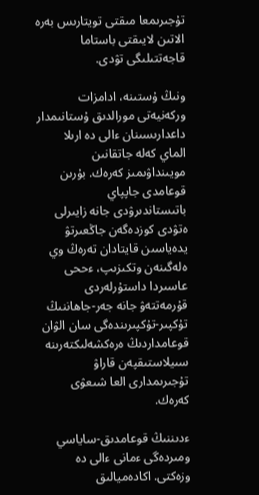تۇجىرىمعا مىقتى تويتارىس بەرە الاتىن لايىقتى باستاما قاجەتتىلىگى تۋدى.

ونىڭ ۇستىنە، ادامزات وركەنيەتى مورالدىق ۇستانىمدار داعدارىسىنان ءالى دە ارىلا الماي كەلە جاتقانىن مويىنداۋىمىز كەرەك. بۇرىن قوعامدى جاپپاي باتىستاندىرۋدى جانە زايىرلى ەتۋدى كوزدەگەن جاڭعىرتۋ يدەياسىن قايتادان تەرەڭ وي ەلەگىنەن وتكىزىپ، ءححى عاسىردا داستۇرلەردى قۇرمەتتەۋ جانە جەر-جاھاننىڭ تۇكپىر-تۇكپىرىندەگى سان الۋان قوعامداردىڭ ەرەكشەلىكتەرىنە سىيلاستىقپەن قاراۋ تۇجىرىمدارى العا شىعۋى كەرەك.

ءدىننىڭ قوعامدىق-ساياسي ومىردەگى ءمانى ءالى دە وزەكتى. اكادەميالىق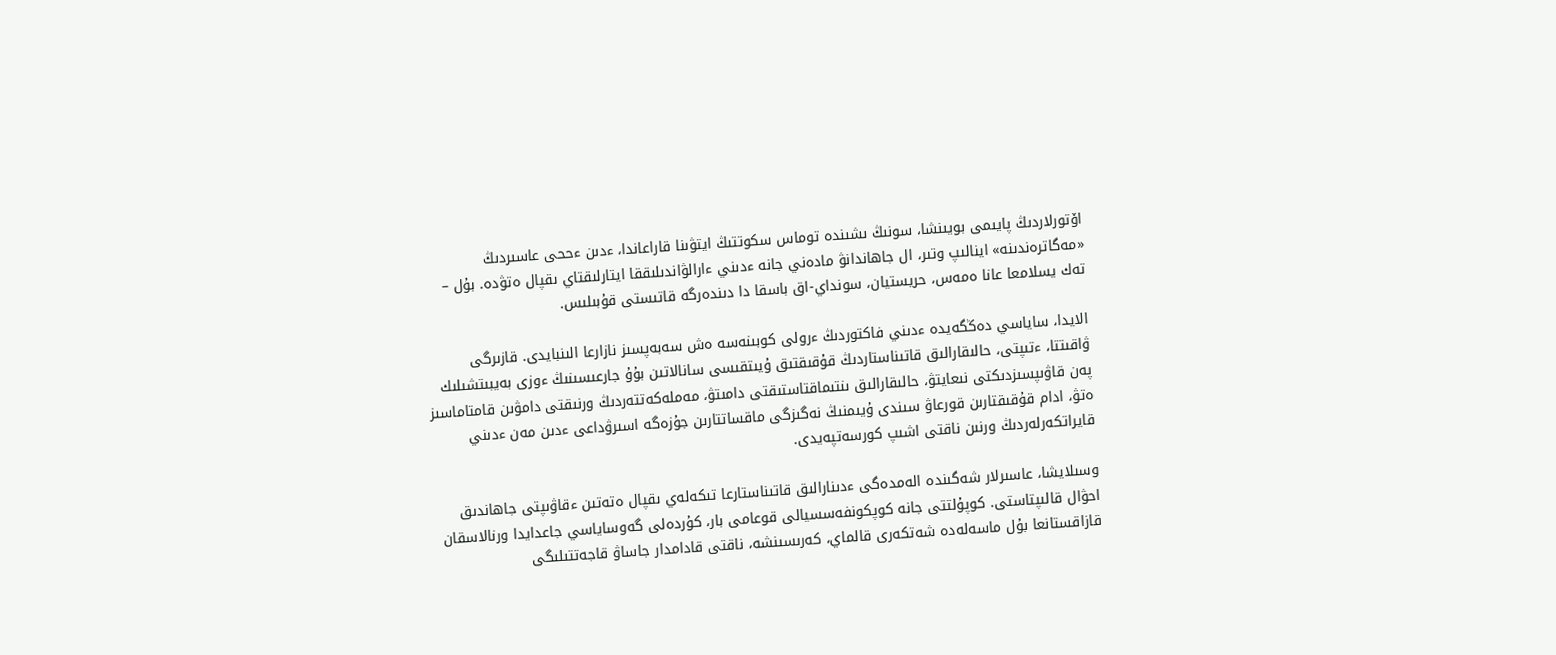اۆتورلاردىڭ پايىمى بويىنشا، سونىڭ ىشىندە توماس سكوتتىڭ ايتۋىنا قاراعاندا، ءدىن ءححى عاسىردىڭ «مەگاترەندىنە» اينالىپ وتىر، ال جاھاندانۋ مادەني جانە ءدىني ءارالۋاندىلىققا ايتارلىقتاي ىقپال ەتۋدە. بۇل – تەك يسلامعا عانا ەمەس، حريستيان، سونداي-اق باسقا دا دىندەرگە قاتىستى قۇبىلىس.

الايدا، ساياسي دەڭگەيدە ءدىني فاكتوردىڭ ءرولى كوبىنەسە ەش سەبەپسىز نازارعا الىنبايدى. قازىرگى ۋاقىتتا، ءتىپتى، حالىقارالىق قاتىناستاردىڭ قۇقىقتىق ۇيىتقىسى سانالاتىن بۇۇ جارعىسىنىڭ ءوزى بەيبىتشىلىك پەن قاۋىپسىزدىكتى نىعايتۋ، حالىقارالىق ىنتىماقتاستىقتى دامىتۋ، مەملەكەتتەردىڭ ورنىقتى دامۋىن قامتاماسىز ەتۋ، ادام قۇقىقتارىن قورعاۋ سىندى ۇيىمنىڭ نەگىزگى ماقساتتارىن جۇزەگە اسىرۋداعى ءدىن مەن ءدىني قايراتكەرلەردىڭ ورنىن ناقتى اشىپ كورسەتپەيدى.

وسىلايشا، عاسىرلار شەگىندە الەمدەگى ءدىنارالىق قاتىناستارعا تىكەلەي ىقپال ەتەتىن ءقاۋىپتى جاھاندىق احۋال قالىپتاستى. كوپۇلتتى جانە كوپكونفەسسيالى قوعامى بار، كۇردەلى گەوساياسي جاعدايدا ورنالاسقان قازاقستانعا بۇل ماسەلەدە شەتكەرى قالماي، كەرىسىنشە، ناقتى قادامدار جاساۋ قاجەتتىلىگى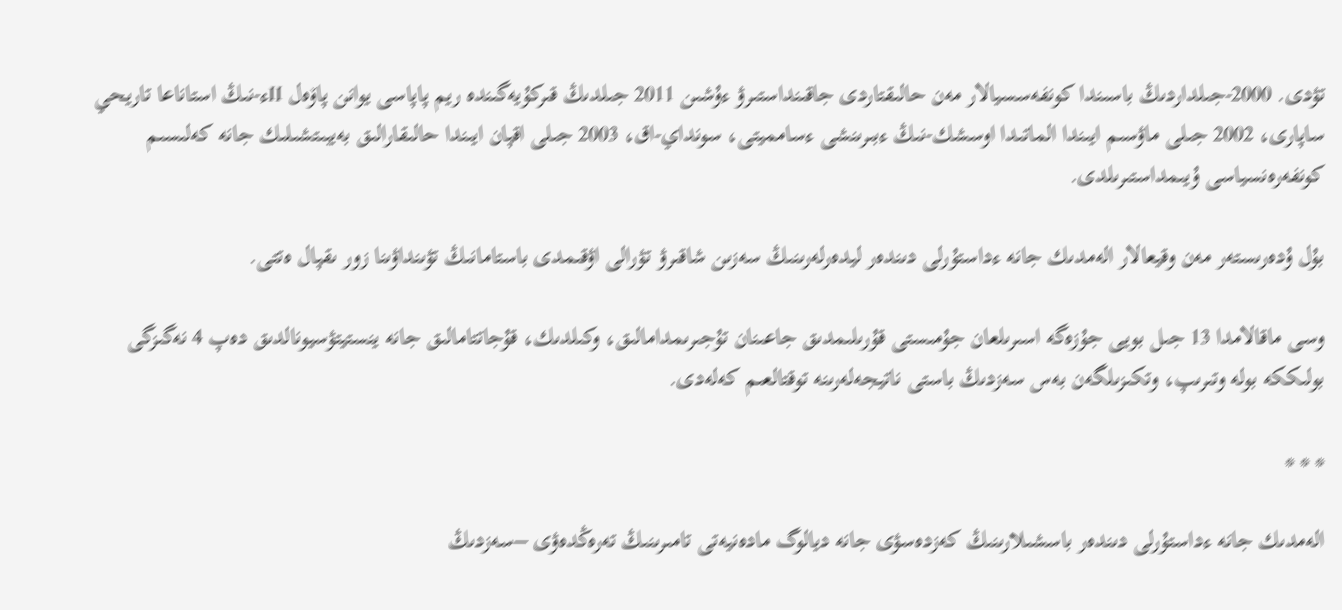تۋدى. 2000-جىلداردىڭ باسىندا كونفەسسيالار مەن حالىقتاردى جاقىنداستىرۋ ءۇشىن 2011 جىلدىڭ قىركۇيەگىندە ريم پاپاسى يوانن پاۆەل IIء-نىڭ استاناعا تاريحي ساپارى، 2002 جىلى ماۋسىم ايىندا الماتىدا اوسشك-نىڭ ءبىرىنشى ءسامميتى، سونداي-اق، 2003 جىلى اقپان ايىندا حالىقارالىق بەيبىتشىلىك جانە كەلىسىم كونفەرەنسياسى ۇيىمداستىرىلدى.

بۇل ۇدەرىستەر مەن وقيعالار الەمدىك جانە ءداستۇرلى دىندەر ليدەرلەرىنىڭ سەزىن شاقىرۋ تۋرالى اۋقىمدى باستامانىڭ تۋىنداۋىنا زور ىقپال ەتتى.

وسى ماقالامدا 13 جىل بويى جۇزەگە اسىرىلعان جۇمىستى قۇرىلىمدىق جاعىنان تۇجىرىمدامالىق، وكىلدىك، قۇجاتتامالىق جانە ينستيتۋسيونالدىق دەپ 4 نەگىزگى بولىككە بولە وتىرىپ، وتكىزىلگەن بەس سەزدىڭ باستى ناتيجەلەرىنە توقتالعىم كەلەدى.

* * *

الەمدىك جانە ءداستۇرلى دىندەر باسشىلارىنىڭ كەزدەسۋى جانە ديالوگ مادەنيەتى تامىرىنىڭ تەرەڭدەۋى –سەزدىڭ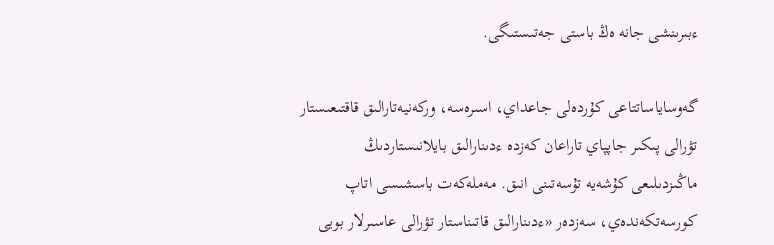ءبىرىنشى جانە ەڭ باستى جەتىستىگى.

گەوساياساتتاعى كۇردەلى جاعداي، اسىرەسە، وركەنيەتارالىق قاقتىعىستار تۋرالى پىكىر جاپپاي تاراعان كەزدە ءدىنارالىق بايلانىستاردىڭ ماڭىزدىلىعى كۇشەيە تۇسەتىنى انىق. مەملەكەت باسشىسى اتاپ كورسەتكەندەي، سەزدەر «ءدىنارالىق قاتىناستار تۋرالى عاسىرلار بويى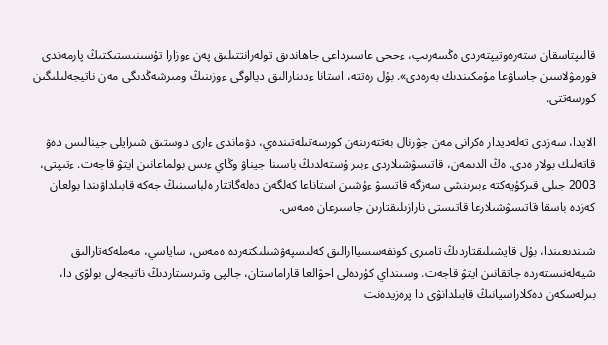قالىپتاسقان ستەرەوتيپتەردى ەڭسەرىپ، ءححى عاسىرداعى جاھاندىق تولەرانتتىلىق پەن ءوزارا تۇسىنىستىكتىڭ پارمەندى فورمۋلاسىن جاساۋعا مۇمكىندىك بەرەدى». بۇل رەتتە، استانا ءدىنارالىق ديالوگى ءوزىنىڭ ومىرشەڭدىگى مەن ناتيجەلىلىگىن كورسەتتى.

الايدا، سەزدى تەلەديدار ەكرانى مەن جۋرنال بەتتەرىنەن كورسەتىلەتىندەي، دۋماندى ءارى دوستىق شىرايلى جينالىس دەۋ قاتەلىك بولار ەدى. ەڭ الدىمەن، قاتىسۋشىلاردى ءبىر ۇستەلدىڭ باسىنا جيناۋ وڭاي ءىس بولماعانىن ايتۋ قاجەت. ءتىپتى، 2003 جىلى قىركۇيەكتە ءبىرىنشى سەزگە قاتىسۋ ءۇشىن استاناعا كەلگەن دەلەگاتتار ەلباسىنىڭ جەكە قابىلداۋىندا بولعان كەزدە باسقا قاتىسۋشىلارعا قاتىستى نارازىلىقتارىن جاسىرعان ەمەس.

شىندىعىندا، بۇل قايشىلىقتاردىڭ تامىرى كونفەسسياارالىق كەلىسپەۋشىلىكتەردە ەمەس، ساياسي، مەملەكەتارالىق شيەلەنىستەردە جاتقانىن ايتۋ قاجەت. وسىنداي كۇردەلى احۋالعا قاراماستان، جالپى وتىرىستاردىڭ ناتيجەلى بولۋى دا، بىرلەسكەن دەكلاراسيانىڭ قابىلدانۋى دا پرەزيدەنت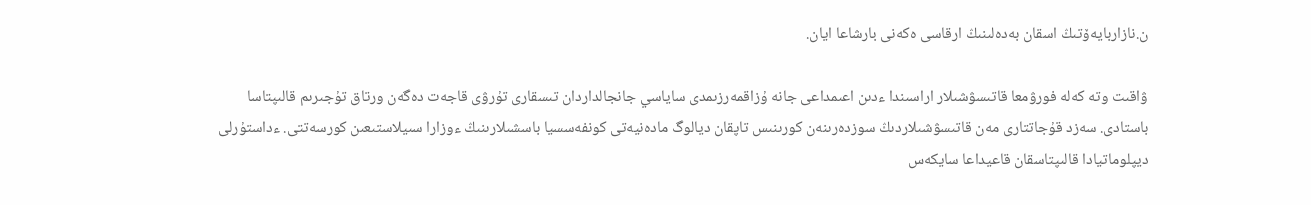ن.نازاربايەۆتىڭ اسقان بەدەلىنىڭ ارقاسى ەكەنى بارشاعا ايان.

ۋاقىت وتە كەلە فورۋمعا قاتىسۋشىلار اراسىندا ءدىن اعىمداعى جانە ۇزاقمەرزىمدى ساياسي جانجالداردان تىسقارى تۇرۋى قاجەت دەگەن ورتاق تۇجىرىم قالىپتاسا باستادى. سەزد قۇجاتتارى مەن قاتىسۋشىلاردىڭ سوزدەرىنەن كورىنىس تاپقان ديالوگ مادەنيەتى كونفەسسيا باسشىلارىنىڭ ءوزارا سىيلاستىعىن كورسەتتى. ءداستۇرلى ديپلوماتيادا قالىپتاسقان قاعيداعا سايكەس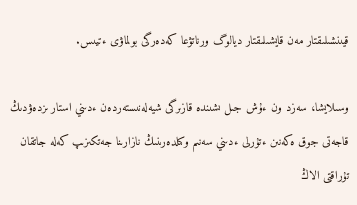قيىنشىلىقتار مەن قايشىلىقتار ديالوگ ورناتۋعا كەدەرگى بولماۋى ءتيىس.

وسىلايشا، سەزد ون ءۇش جىل ىشىندە قازىرگى شيەلەنىستەردەن ءدىني استار ىزدەۋدىڭ قاجەتى جوق ەكەنىن ءتۇرلى ءدىني سەنىم وكىلدەرىنىڭ نازارىنا جەتكىزىپ كەلە جاتقان تۇراقتى الاڭ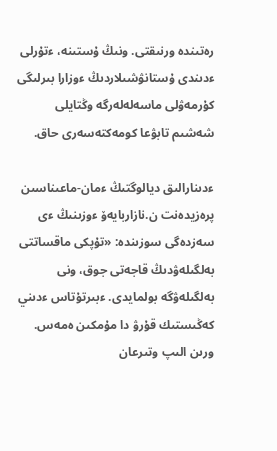رەتىندە ورنىقتى. ونىڭ ۇستىنە، ءتۇرلى ءدىندى ۇستانۋشىلاردىڭ ءوزارا بىرلىگى كۇرمەۋلى ماسەلەلەرگە وڭتايلى شەشىم تابۋعا كومەكتەسەرى حاق.

ءدىنارالىق ديالوگتىڭ ءمان-ماعىناسىن پرەزيدەنت ن.نازاربايەۆ ءوزىنىڭ ءى سەزدەگى سوزىندە: «تۇپكى ماقساتتى بەلگىلەۋدىڭ قاجەتى جوق، ونى بەلگىلەۋگە بولمايدى. ءبىرتۇتاس ءدىني كەڭىستىك قۇرۋ دا مۇمكىن ەمەس. ورىن الىپ وتىرعان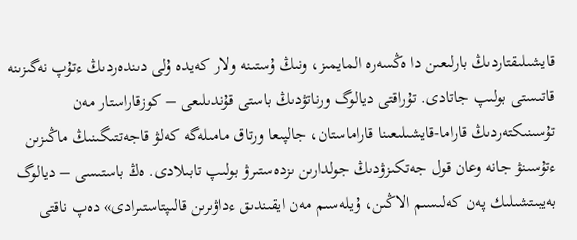قايشىلىقتاردىڭ بارلىعىن دا ەڭسەرە المايمىز، ونىڭ ۇستىنە ولار كەيدە ۇلى دىندەردىڭ ءتۇپ نەگىزىنە قاتىستى بولىپ جاتادى. تۇراقتى ديالوگ ورناتۋدىڭ باستى قۇندىلىعى – كوزقاراستار مەن تۇسىنىكتەردىڭ قاراما-قايشىلىعىنا قاراماستان، جالپىعا ورتاق مامىلەگە كەلۋ قاجەتتىگىنىڭ ماڭىزىن ءتۇسىنۋ جانە وعان قول جەتكىزۋدىڭ جولدارىن ىزدەستىرۋ بولىپ تابىلادى. ەڭ باستىسى – ديالوگ بەيبىتشىلىك پەن كەلىسىم الاڭىن، ۇيلەسىم مەن ايقىندىق ءداۋىرىن قالىپتاستىرادى» دەپ ناقتى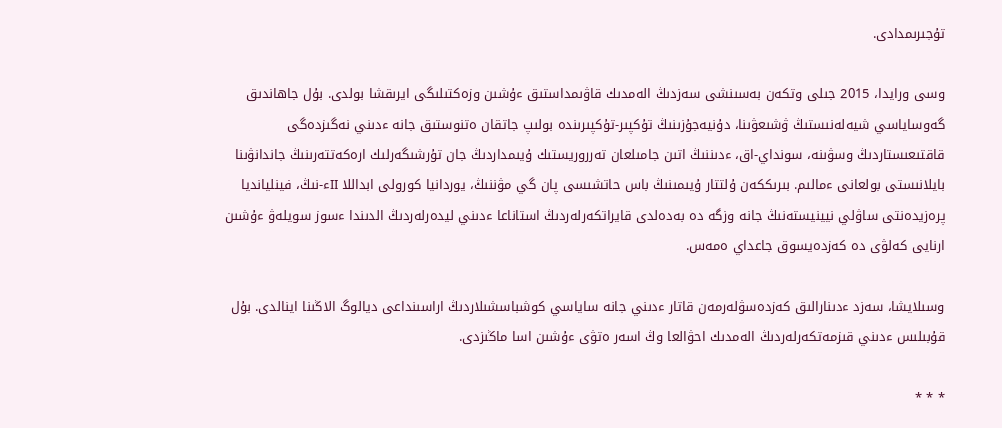تۇجىرىمدادى.

وسى ورايدا، 2015 جىلى وتكەن بەسىنشى سەزدىڭ الەمدىك قاۋىمداستىق ءۇشىن وزەكتىلىگى ايرىقشا بولدى. بۇل جاھاندىق گەوساياسي شيەلەنىستىڭ ۋشىعۋىنا، دۇنيەجۇزىنىڭ تۇكپىر-تۇكپىرىندە بولىپ جاتقان ەتنوستىق جانە ءدىني نەگىزدەگى قاقتىعىستاردىڭ وسۋىنە، سونداي-اق، ءدىننىڭ اتىن جامىلعان تەرروريستىك ۇيىمداردىڭ جان تۇرشىگەرلىك ارەكەتتەرىنىڭ جاندانۋىنا بايلانىستى بولعانى ءمالىم. بىرىككەن ۇلتتار ۇيىمىنىڭ باس حاتشىسى پان گي مۋننىڭ، يوردانيا كورولى ابداللا IIء-نىڭ، فينليانديا پرەزيدەنتى ساۋلي نيينيستەنىڭ جانە وزگە دە بەدەلدى قايراتكەرلەردىڭ استاناعا ءدىني ليدەرلەردىڭ الدىندا ءسوز سويلەۋ ءۇشىن ارنايى كەلۋى دە كەزدەيسوق جاعداي ەمەس.

وسىلايشا، سەزد ءدىنارالىق كەزدەسۋلەرمەن قاتار ءدىني جانە ساياسي كوشباسشىلاردىڭ اراسىنداعى ديالوگ الاڭىنا اينالدى. بۇل قۇبىلىس ءدىني قىزمەتكەرلەردىڭ الەمدىك احۋالعا وڭ اسەر ەتۋى ءۇشىن اسا ماڭىزدى.

* * *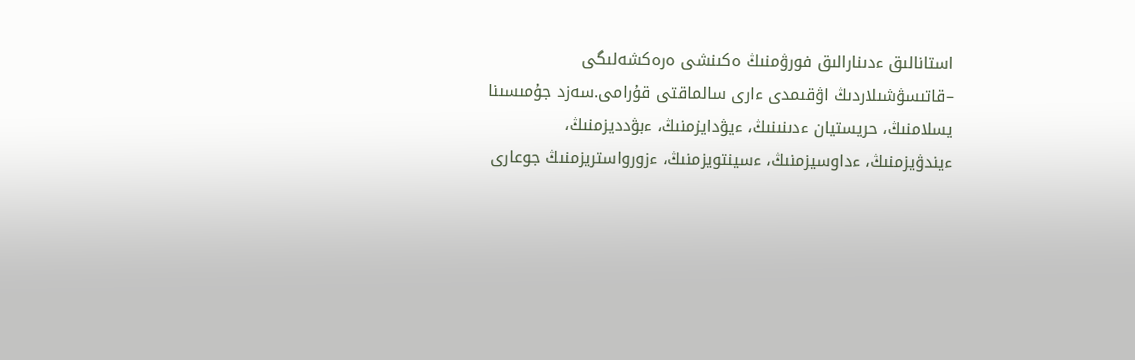استانالىق ءدىنارالىق فورۋمنىڭ ەكىنشى ەرەكشەلىگى –قاتىسۋشىلاردىڭ اۋقىمدى ءارى سالماقتى قۇرامى.سەزد جۇمىسىنا يسلامنىڭ، حريستيان ءدىنىنىڭ، ءيۋدايزمنىڭ، ءبۋدديزمنىڭ، ءيندۋيزمنىڭ، ءداوسيزمنىڭ، ءسينتويزمنىڭ، ءزورواستريزمنىڭ جوعارى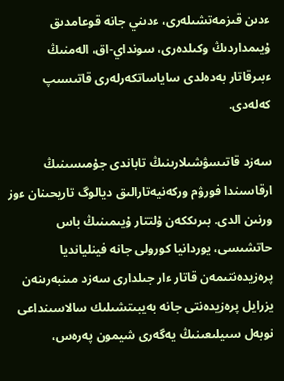ءدىن قىزمەتشىلەرى، ءدىني جانە قوعامدىق ۇيىمداردىڭ وكىلدەرى، سونداي-اق، الەمنىڭ ءبىرقاتار بەدەلدى ساياساتكەرلەرى قاتىسىپ كەلەدى.

سەزد قاتىسۋشىلارىنىڭ تاباندى جۇمىسىنىڭ ارقاسىندا فورۋم وركەنيەتارالىق ديالوگ تاريحىنان ءوز ورنىن الدى. بىرىككەن ۇلتتار ۇيىمىنىڭ باس حاتشىسى، يوردانيا كورولى جانە فينليانديا پرەزيدەنتىمەن قاتار ءار جىلدارى سەزد مىنبەرىنەن يزرايل پرەزيدەنتى جانە بەيبىتشىلىك سالاسىنداعى نوبەل سىيلىعىنىڭ يەگەرى شيمون پەرەس،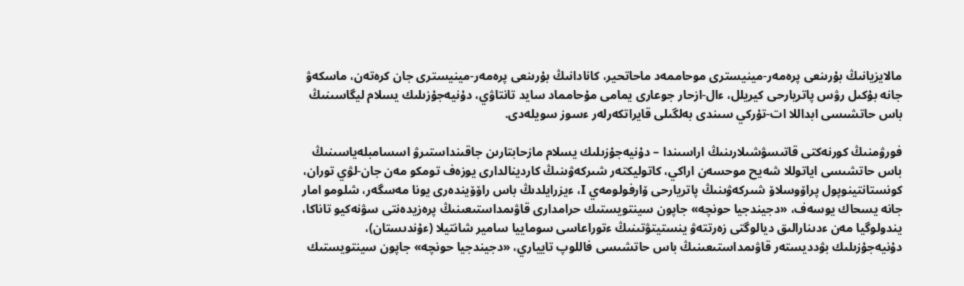مالايزيانىڭ بۇرىنعى پرەمەر-مينيسترى موحاممەد ماحاتحير، كانادانىڭ بۇرىنعى پرەمەر-مينيسترى جان كرەتەن، ماسكەۋ جانە بۇكىل رۋس پاتريارحى كيريلل، ءال-ازحار جوعارى يمامى مۇحامماد سايد تانتاۋي، دۇنيەجۇزىلىك يسلام ليگاسىنىڭ باس حاتشىسى ابداللا ات-تۇركي سىندى بەلگىلى قايراتكەرلەر ءسوز سويلەدى.

فورۋمنىڭ كورنەكتى قاتىسۋشىلارىنىڭ اراسىندا – دۇنيەجۇزىلىك يسلام مازحابتارىن جاقىنداستىرۋ اسسامبلەياسىنىڭ باس حاتشىسى اياتوللا شەيح موحسەن اراكي، كاتوليكتەر شىركەۋىنىڭ كاردينالدارى يوزەف تومكو مەن جان-لۋي توران، كونستانتينوپول پراۆوسلاۆ شىركەۋىنىڭ پاتريارحى ۆارفولومەي I، ءيزرايلدىڭ باس راۆۆيندەرى يونا مەسگەر، شلومو امار جانە يسحاك يوسەف، «دجيندجيا حونچە» جاپون سينتويستىك حرامدارى قاۋىمداستىعىنىڭ پرەزيدەنتى سۋنەكيو تاناكا، يندولوگيا مەن ءدىنارالىق ديالوگتى زەرتتەۋ ينستيتۋتىنىڭ ءتوراعاسى سوماييا سامير شانتيلا (ءۇندىستان)، دۇنيەجۇزىلىك بۋدديستەر قاۋىمداستىعىنىڭ باس حاتشىسى فاللوپ تايياري، «دجيندجيا حونچە» جاپون سينتويستىك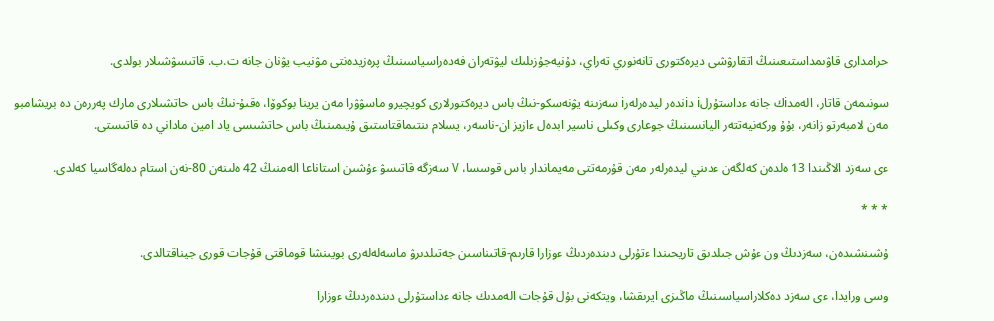حرامدارى قاۋىمداستىعىنىڭ اتقارۋشى ديرەكتورى تانەنوري تەراي، دۇنيەجۇزىلىك ليۋتەران فەدەراسياسىنىڭ پرەزيدەنتى مۋنيب يۋنان جانە ت.ب. قاتىسۋشىلار بولدى.

سونىمەن قاتار، الەمدiك جانە ءداستۇرلi دiندەر ليدەرلەرi سەزىنە يۋنەسكو-نىڭ باس ديرەكتورلارى كويچيرو ماسۋۋرا مەن يرينا بوكوۆا، ەقىۇ-نىڭ باس حاتشىلارى مارك پەررەن دە بريشامبو مەن لامبەرتو زانەر، بۇۇ وركەنيەتتەر اليانسىنىڭ جوعارى وكىلى ناسير ابدەل ءازيز ان-ناسەر، يسلام ىنتىماقتاستىق ۇيىمىنىڭ باس حاتشىسى ياد امين ماداني دە قاتىستى.

ءى سەزد الاڭىندا 13 ەلدەن كەلگەن ءدىني ليدەرلەر مەن قۇرمەتتى مەيماندار باس قوسسا، V سەزگە قاتىسۋ ءۇشىن استاناعا الەمنىڭ 42 ەلىنەن 80-نەن استام دەلەگاسيا كەلدى.

* * *

ۇشىنشىدەن، سەزدىڭ ون ءۇش جىلدىق تاريحىندا ءتۇرلى دىندەردىڭ ءوزارا قارىم-قاتىناسىن جەتىلدىرۋ ماسەلەلەرى بويىنشا قوماقتى قۇجات قورى جيناقتالدى.

وسى ورايدا، ءى سەزد دەكلاراسياسىنىڭ ماڭىزى ايرىقشا، ويتكەنى بۇل قۇجات الەمدىك جانە ءداستۇرلى دىندەردىڭ ءوزارا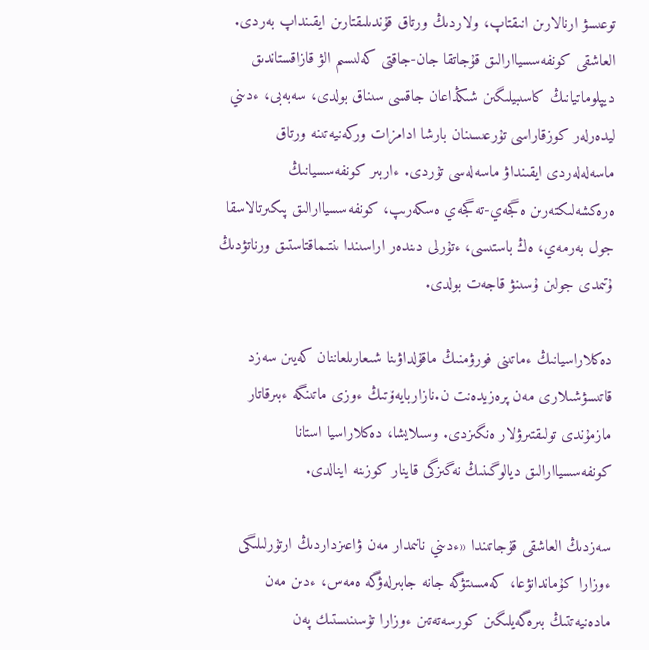توعىسۋ ارنالارىن انىقتاپ، ولاردىڭ ورتاق قۇندىلىقتارىن ايقىنداپ بەردى. العاشقى كونفەسسياارالىق قۇجاتقا جان-جاقتى كەلىسىم الۋ قازاقستاندىق ديپلوماتيانىڭ كاسىبيلىگىن شىڭداعان جاقسى سىناق بولدى، سەبەبى، ءدىني ليدەرلەر كوزقاراسى تۇرعىسىنان بارشا ادامزات وركەنيەتىنە ورتاق ماسەلەلەردى ايقىنداۋ ماسەلەسى تۇردى. ءاربىر كونفەسسيانىڭ ەرەكشەلىكتەرىن ەگجەي-تەگجەي ەسكەرىپ، كونفەسسياارالىق پىكىرتالاسقا جول بەرمەي، ەڭ باستىسى، ءتۇرلى دىندەر اراسىندا ىنتىماقتاستىق ورناتۋدىڭ ۇتىمدى جولىن ۇسىنۋ قاجەت بولدى.

دەكلاراسيانىڭ ءماتىنى فورۋمنىڭ ماقۇلداۋىنا شىعارىلعاننان كەيىن سەزد قاتىسۋشىلارى مەن پرەزيدەنت ن.نازاربايەۆتىڭ ءوزى ماتىنگە ءبىرقاتار مازمۇندى تولىقتىرۋلار ەنگىزدى. وسىلايشا، دەكلاراسيا استانا كونفەسسياارالىق ديالوگىنىڭ نەگىزگى قاينار كوزىنە اينالدى.

سەزدىڭ العاشقى قۇجاتىندا «ءدىني نانىمدار مەن ۋاعىزداردىڭ ارتۇرلىلىگى ءوزارا كۇماندانۋعا، كەمسىتۋگە جانە جابىرلەۋگە ەمەس، ءدىن مەن مادەنيەتتىڭ بىرەگەيلىگىن كورسەتەتىن ءوزارا تۇسىنىستىك پەن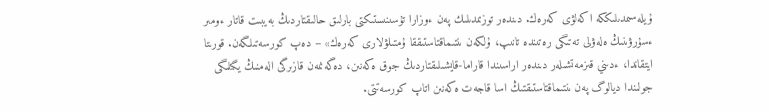ۇيلەسىمدىلىككە اكەلۋى كەرەك. دىندەر توزىمدىلىك پەن ءوزارا تۇسىنىستىكتى بارلىق حالىقتاردىڭ بەيبىت قاتار ءومىر ءسۇرۋىنىڭ ەلەۋلى تەتىگى رەتىندە تانىپ، ۇلكەن ىنتىماقتاستىققا ۇمتىلۋلارى كەرەك» – دەپ كورسەتىلگەن. قورىتا ايتقاندا، ءدىني قىزمەتشىلەر دىندەر اراسىندا قاراما-قايشىلىقتاردىڭ جوق ەكەنىن، دەگەنمەن قازىرگى الەمنىڭ يگىلىگى جولىندا ديالوگ پەن ىنتىماقتاستىقتىڭ اسا قاجەت ەكەنىن اتاپ كورسەتتى.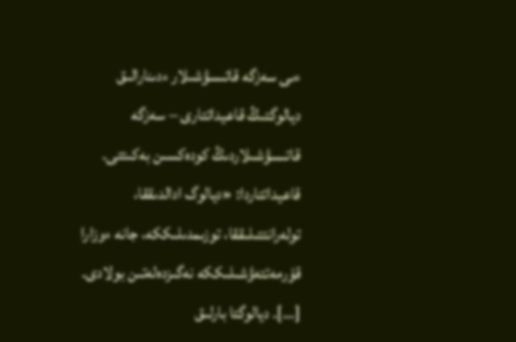ءىى سەزگە قاتىسۋشىلار ءدىنارالىق ديالوگتىڭ قاعيداتتارى – سەزگە قاتىسۋشىلاردىڭ كودەكسىن بەكىتتى. قاعيداتتاردا: «ديالوگ ادالدىققا، تولەرانتتىلىققا، توزىمدىلىككە، جانە ءوزارا قۇرمەتتەۋشىلىككە نەگىزدەلەتىن بولادى. […]. ديالوگتا بارلىق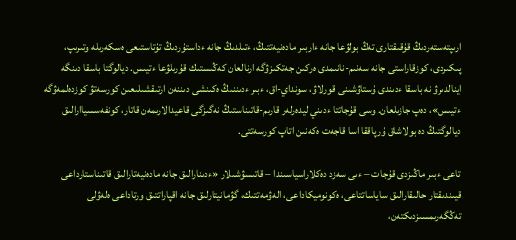ارىپتەستەردىڭ قۇقىقتارى تەڭ بولۋعا جانە ءاربىر مادەنيەتتىڭ، ءتىلدىڭ جانە ءداستۇردىڭ تۇتاستىعى ەسكەرىلە وتىرىپ، پىكىردى، كوزقاراستى جانە سەنىم-نانىمدى ەركىن جەتكىزۋگە ارنالعان كەڭىستىك قۇرىلۋعا ءتيىس. ديالوگتا باسقا دىنگە اينالدىرۋ نە باسقا ءدىندى ۇستاۋشىنى قورلاۋ، سونداي-اق، ءبىر ءدىننىڭ ەكىنشى دىننەن ارتىقشىلىعىن كورسەتۋ كوزدەلمەۋگە ءتيىس»، دەپ جازىلعان. وسى قۇجاتتا ءدىني ليدەرلەر قارىم-قاتىناستىڭ نەگىزگى قاعيدالارىمەن قاتار، كونفەسسياارالىق ديالوگتىڭ دە بولاشاق ۇرپاققا اسا قاجەت ەكەنىن اتاپ كورسەتتى.

تاعى ءبىر ماڭىزدى قۇجات – ءىى سەزد دەكلاراسياسىندا – قاتىسۋشىلار «ءدىنارالىق جانە مادەنيەتارالىق قاتىناستارداعى قيىندىقتار حالىقارالىق ساياساتتاعى، ەكونوميكاداعى، الەۋمەتتىك، گۋمانيتارلىق جانە اقپاراتتىق ورتاداعى ەلەۋلى تەڭگەرىمسىزدىكتەن،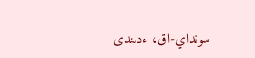سونداي-اق، ءدىندى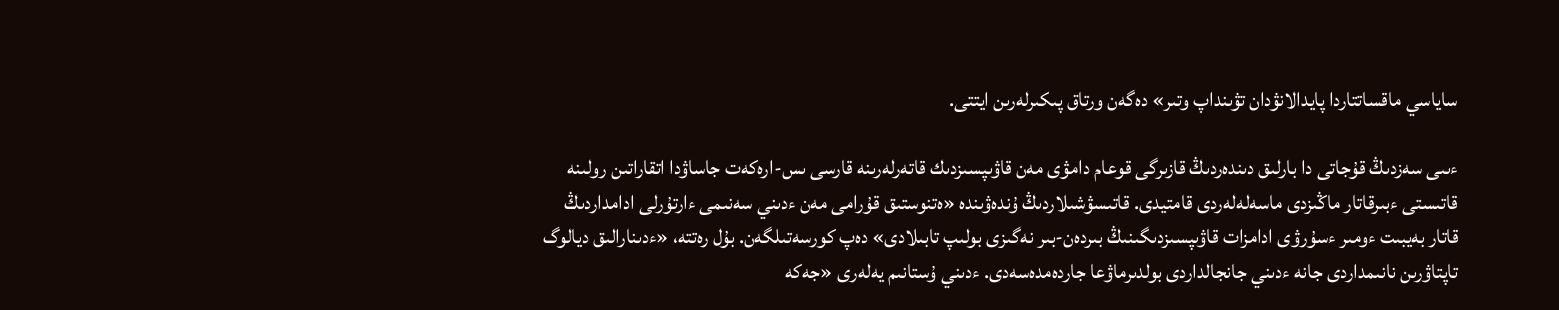ساياسي ماقساتتاردا پايدالانۋدان تۋىنداپ وتىر» دەگەن ورتاق پىكىرلەرىن ايتتى.

ءىىى سەزدىڭ قۇجاتى دا بارلىق دىندەردىڭ قازىرگى قوعام دامۋى مەن قاۋىپسىزدىك قاتەرلەرىنە قارسى ىس-ارەكەت جاساۋدا اتقاراتىن رولىنە قاتىستى ءبىرقاتار ماڭىزدى ماسەلەلەردى قامتيدى. قاتىسۋشىلاردىڭ ۇندەۋىندە «ەتنوستىق قۇرامى مەن ءدىني سەنىمى ءارتۇرلى ادامداردىڭ قاتار بەيبىت ءومىر ءسۇرۋى ادامزات قاۋىپسىزدىگىنىڭ بىردەن-بىر نەگىزى بولىپ تابىلادى» دەپ كورسەتىلگەن. بۇل رەتتە، «ءدىنارالىق ديالوگ تاپتاۋرىن نانىمداردى جانە ءدىني جانجالداردى بولدىرماۋعا جاردەمدەسەدى. ءدىني ۇستانىم يەلەرى «جەكە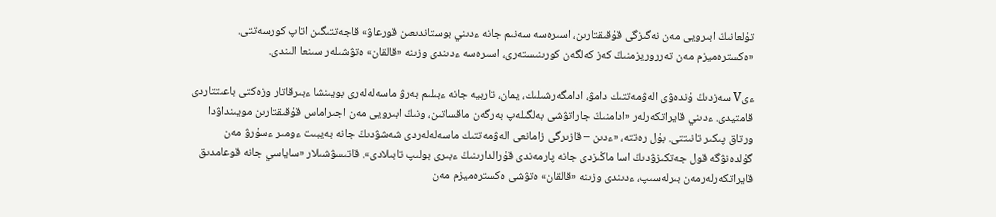تۇلعانىڭ ابىرويى مەن نەگىزگى قۇقىقتارىن، اسىرەسە سەنىم جانە ءدىني بوستاندىعىن قورعاۋ» قاجەتتىگىن اتاپ كورسەتتى. «ەكسترەميزم مەن تەرروريزمنىڭ كەز كەلگەن كورىنىستەرى، اسىرەسە ءدىندى وزىنە «قالقان» ەتۋشىلەر سىنعا الىندى.

ءىV سەزدىڭ ۇندەۋى الەۋمەتتىك دامۋ، ادامگەرشىلىك، يمان، تاربيە جانە ءبىلىم بەرۋ ماسەلەلەرى بويىنشا ءبىرقاتار وزەكتى باعىتتاردى قامتيدى. ءدىني قايراتكەرلەر «ادامنىڭ جاراتۋشى بەلگىلەپ بەرگەن ماقساتىن، ونىڭ ابىرويى مەن اجىراماس قۇقىقتارىن مويىنداۋدا ورتاق پىكىر تانىتتى. بۇل رەتتە، «ءدىن – قازىرگى زامانعى الەۋمەتتىك ماسەلەلەردى شەشۋدىڭ جانە بەيبىت ءومىر ءسۇرۋ مەن گۇلدەنۋگە قول جەتكىزۋدىڭ اسا ماڭىزدى جانە پارمەندى قۇرالدارىنىڭ ءبىرى بولىپ تابىلادى». قاتىسۋشىلار «ساياسي جانە قوعامدىق قايراتكەرلەرمەن بىرلەسىپ، ءدىندى وزىنە «قالقان» ەتۋشى ەكسترەميزم مەن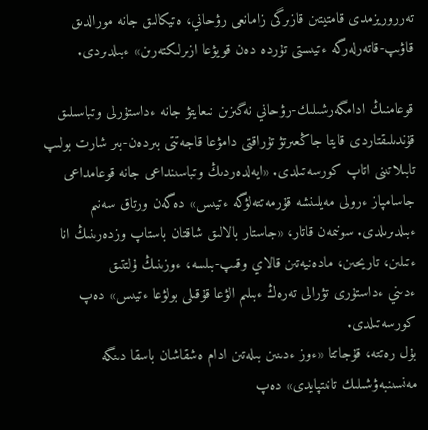تەرروريزمدى قامتيتىن قازىرگى زامانعى رۋحاني، ەتيكالىق جانە مورالدىق قاۋىپ-قاتەرلەرگە ءتيىستى تۇردە دەن قويۋعا ازىرلىكتەرىن» ءبىلدىردى.

قوعامنىڭ ادامگەرشىلىك-رۋحاني نەگىزىن نىعايتۋ جانە ءداستۇرلى وتباسىلىق قۇندىلىقتاردى قايتا جاڭعىرتۋ تۇراقتى دامۋعا قاجەتتى بىردەن-بىر شارت بولىپ تابىلاتىنى اتاپ كورسەتىلدى. «ايەلدەردىڭ وتباسىنداعى جانە قوعامداعى جاسامپاز ءرولى مەيلىنشە قۇرمەتتەلۋگە ءتيىس» دەگەن ورتاق سەنىم ءبىلدىرىلدى. سونىمەن قاتار، «جاستار بالالىق شاقتان باستاپ وزدەرىنىڭ انا ءتىلىن، تاريحىن، مادەنيەتىن قالاي وقىپ-بىلسە، ءوزىنىڭ ۇلتتىق
ءدىني ءداستۇرى تۋرالى تەرەڭ ءبىلىم الۋعا قۇقىلى بولۋعا ءتيىس» دەپ كورسەتىلدى.
بۇل رەتتە، قۇجاتتا «ءوز ءدىنىن بىلەتىن ادام ەشقاشان باسقا دىنگە مەنسىنبەۋشىلىك تانىتپايدى» دەپ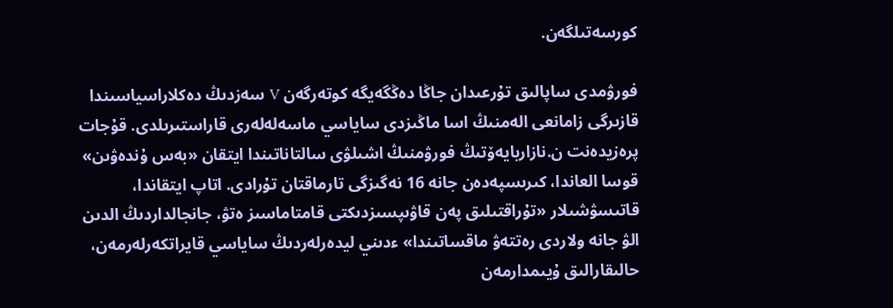كورسەتىلگەن.

فورۋمدى ساپالىق تۇرعىدان جاڭا دەڭگەيگە كوتەرگەن V سەزدىڭ دەكلاراسياسىندا قازىرگى زامانعى الەمنىڭ اسا ماڭىزدى ساياسي ماسەلەلەرى قاراستىرىلدى. قۇجات پرەزيدەنت ن.نازاربايەۆتىڭ فورۋمنىڭ اشىلۋى سالتاناتىندا ايتقان «بەس ۇندەۋىن» قوسا العاندا، كىرىسپەدەن جانە 16 نەگىزگى تارماقتان تۇرادى. اتاپ ايتقاندا، قاتىسۋشىلار «تۇراقتىلىق پەن قاۋىپسىزدىكتى قامتاماسىز ەتۋ، جانجالداردىڭ الدىن الۋ جانە ولاردى رەتتەۋ ماقساتىندا» ءدىني ليدەرلەردىڭ ساياسي قايراتكەرلەرمەن، حالىقارالىق ۇيىمدارمەن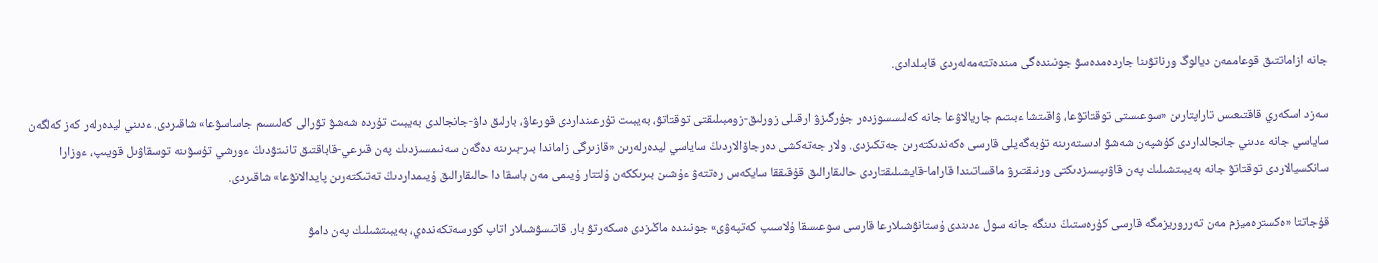جانە ازاماتتىق قوعاممەن ديالوگ ورناتۋىنا جاردەمدەسۋ جونىندەگى مىندەتتەمەلەردى قابىلدادى.

سەزد اسكەري قاقتىعىس تاراپتارىن «سوعىستى توقتاتۋعا، ۋاقىتشا ءبىتىم جاريالاۋعا جانە كەلىسسوزدەر جۇرگىزۋ ارقىلى زورلىق-زومبىلىقتى توقتاتۋ، بەيبىت تۇرعىنداردى قورعاۋ، بارلىق داۋ-جانجالدى بەيبىت تۇردە شەشۋ تۋرالى كەلىسىم جاساسۋعا» شاقىردى. ءدىني ليدەرلەر كەز كەلگەن ساياسي جانە ءدىني جانجالداردى كۇشپەن شەشۋ ادىستەرىنە تۇبەگەيلى قارسى ەكەندىكتەرىن جەتكىزدى. ولار جەتەكشى دەرجاۆالاردىڭ ساياسي ليدەرلەرىن «قازىرگى زاماندا بىر-بىرىنە دەگەن سەنىمسىزدىك پەن قىرعي-قاباقتىق تانىتۋدىڭ ءورشي تۇسۋىنە توسقاۋىل قويىپ، ءوزارا سانكسيالاردى توقتاتۋ جانە بەيبىتشىلىك پەن قاۋىپسىزدىكتى ورنىقتىرۋ ماقساتىندا قاراما-قايشىلىقتاردى حالىقارالىق قۇقىققا سايكەس رەتتەۋ ءۇشىن بىرىككەن ۇلتتار ۇيىمى مەن باسقا دا حالىقارالىق ۇيىمداردىڭ تەتىكتەرىن پايدالانۋعا» شاقىردى.

قۇجاتتا «ەكسترەميزم مەن تەرروريزمگە قارسى كۇرەستىڭ دىنگە جانە سول ءدىندى ۇستانۋشىلارعا قارسى سوعىسقا ۇلاسىپ كەتپەۋى» جونىندە ماڭىزدى ەسكەرتۋ بار. قاتىسۋشىلار اتاپ كورسەتكەندەي، بەيبىتشىلىك پەن دامۋ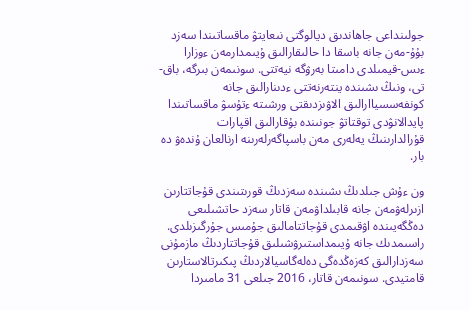جولىنداعى جاھاندىق ديالوگتى نىعايتۋ ماقساتىندا سەزد بۇۇ-مەن جانە باسقا دا حالىقارالىق ۇيىمدارمەن ءوزارا ءىس-قيمىلدى دامىتا بەرۋگە نيەتتى. سونىمەن بىرگە، باق-تى، ونىڭ ىشىندە ينتەرنەتتى ءدىنارالىق جانە كونفەسسياارالىق الاۋىزدىقتى ورشىتە ءتۇسۋ ماقساتىندا پايدالانۋدى توقتاتۋ جونىندە بۇقارالىق اقپارات قۇرالدارىنىڭ يەلەرى مەن باسپاگەرلەرىنە ارنالعان ۇندەۋ دە بار.

ون ءۇش جىلدىڭ ىشىندە سەزدىڭ قورىتىندى قۇجاتتارىن ازىرلەۋمەن جانە قابىلداۋمەن قاتار سەزد حاتشىلىعى دەڭگەيىندە اۋقىمدى قۇجاتتامالىق جۇمىس جۇرگىزىلدى. راسىمدىك جانە ۇيىمداستىرۋشىلىق قۇجاتتاردىڭ مازمۇنى سەزدارالىق كەزەڭدەگى دەلەگاسيالاردىڭ پىكىرتالاستارىن قامتيدى. سونىمەن قاتار، 2016 جىلعى 31 مامىردا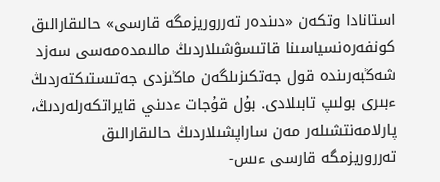استانادا وتكەن «دىندەر تەرروريزمگە قارسى» حالىقارالىق كونفەرەنسياسىنا قاتىسۋشىلاردىڭ مالىمدەمەسى سەزد شەڭبەرىندە قول جەتكىزىلگەن ماڭىزدى جەتىستىكتەردىڭ ءبىرى بولىپ تابىلادى. بۇل قۇجات ءدىني قايراتكەرلەردىڭ، پارلامەنتشىلەر مەن ساراپشىلاردىڭ حالىقارالىق تەرروريزمگە قارسى ءىس-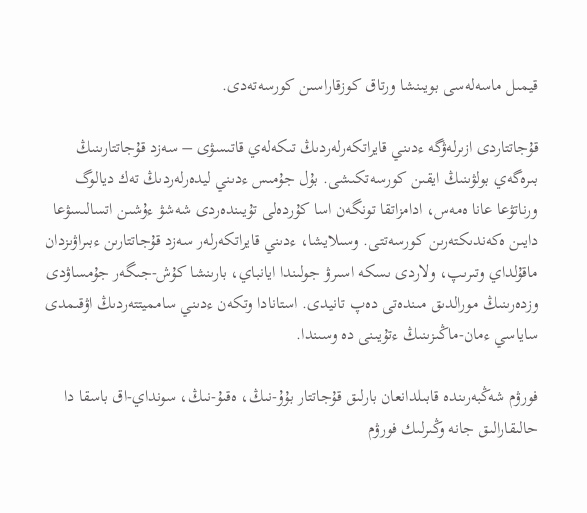قيمىل ماسەلەسى بويىنشا ورتاق كوزقاراسىن كورسەتەدى.

قۇجاتتاردى ازىرلەۋگە ءدىني قايراتكەرلەردىڭ تىكەلەي قاتىسۋى – سەزد قۇجاتتارىنىڭ بىرەگەي بولۋىنىڭ ايقىن كورسەتكىشى. بۇل جۇمىس ءدىني ليدەرلەردىڭ تەك ديالوگ ورناتۋعا عانا ەمەس، ادامزاتقا تونگەن اسا كۇردەلى تۇيىندەردى شەشۋ ءۇشىن اتسالىسۋعا دايىن ەكەندىكتەرىن كورسەتتى. وسىلايشا، ءدىني قايراتكەرلەر سەزد قۇجاتتارىن ءبىراۋىزدان ماقۇلداي وتىرىپ، ولاردى ىسكە اسىرۋ جولىندا ايانباي، بارىنشا كۇش-جىگەر جۇمساۋدى وزدەرىنىڭ مورالدىق مىندەتى دەپ تانيدى. استانادا وتكەن ءدىني سامميتتەردىڭ اۋقىمدى ساياسي ءمان-ماڭىزىنىڭ ءتۇيىنى دە وسىندا.

فورۋم شەڭبەرىندە قابىلدانعان بارلىق قۇجاتتار بۇۇ-نىڭ، ەقىۇ-نىڭ، سونداي-اق باسقا دا حالىقارالىق جانە وڭىرلىك فورۋم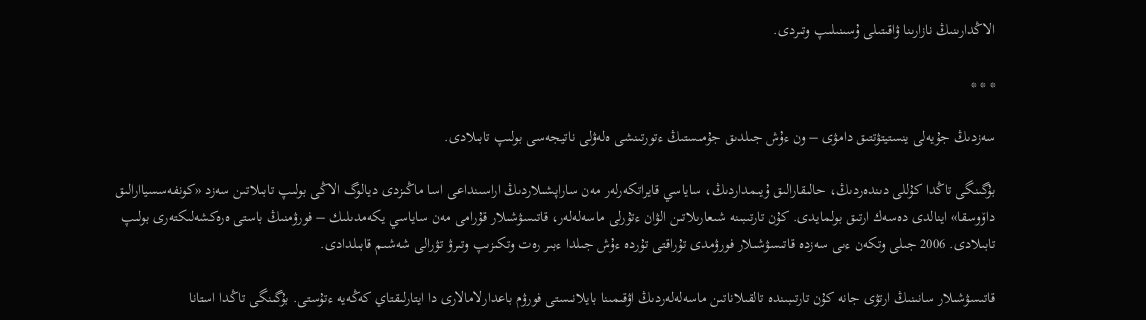الاڭدارىنىڭ نازارىنا ۋاقىتىلى ۇسىنىلىپ وتىردى.

* * *

سەزدىڭ جۇيەلى ينستيتۋتتىق دامۋى – ون ءۇش جىلدىق جۇمىستىڭ ءتورتىنشى ەلەۋلى ناتيجەسى بولىپ تابىلادى.

بۇگىنگى تاڭدا كۇللى دىندەردىڭ، حالىقارالىق ۇيىمداردىڭ، ساياسي قايراتكەرلەر مەن ساراپشىلاردىڭ اراسىنداعى اسا ماڭىزدى ديالوگ الاڭى بولىپ تابىلاتىن سەزد «كونفەسسياارالىق داۆوسقا» اينالدى دەسەك ارتىق بولمايدى. كۇن تارتىبىنە شىعارىلاتىن الۋان ءتۇرلى ماسەلەلەر، قاتىسۋشىلار قۇرامى مەن ساياسي يكەمدىلىك – فورۋمنىڭ باستى ەرەكشەلىكتەرى بولىپ تابىلادى. 2006 جىلى وتكەن ءىى سەزدە قاتىسۋشىلار فورۋمدى تۇراقتى تۇردە ءۇش جىلدا ءبىر رەت وتكىزىپ وتىرۋ تۋرالى شەشىم قابىلدادى.

قاتىسۋشىلار سانىنىڭ ارتۋى جانە كۇن تارتىبىندە تالقىلاناتىن ماسەلەلەردىڭ اۋقىمىنا بايلانىستى فورۋم باعدارلامالارى دا ايتارلىقتاي كەڭەيە ءتۇستى. بۇگىنگى تاڭدا استانا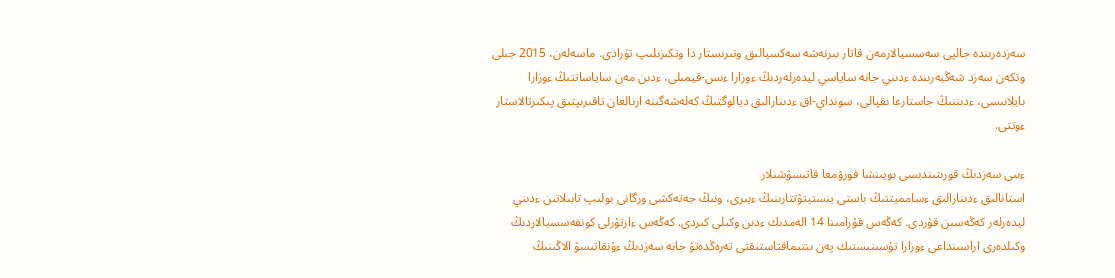سەزدەرىندە جالپى سەسسيالارمەن قاتار بىرنەشە سەكسيالىق وتىرىستار دا وتكىزىلىپ تۇرادى. ماسەلەن، 2015 جىلى وتكەن سەزد شەڭبەرىندە ءدىني جانە ساياسي ليدەرلەردىڭ ءوزارا ءىس-قيمىلى، ءدىن مەن ساياساتتىڭ ءوزارا بايلانىسى، ءدىننىڭ جاستارعا ىقپالى، سونداي-اق ءدىنارالىق ديالوگتىڭ كەلەشەگىنە ارنالعان تاقىرىپتىق پىكىرتالاستار ءوتتى.

ءىىى سەزدىڭ قورىتىندىسى بويىنشا فورۋمعا قاتىسۋشىلار
استانالىق ءدىنارالىق ءسامميتتىڭ باستى ينستيتۋتتارىنىڭ ءبىرى، ونىڭ جەتەكشى ورگانى بولىپ تابىلاتىن ءدىني ليدەرلەر كەڭەسىن قۇردى. كەڭەس قۇرامىنا 14 الەمدىك ءدىن وكىلى كىردى. كەڭەس ءارتۇرلى كونفەسسيالاردىڭ وكىلدەرى اراسىنداعى ءوزارا تۇسىنىستىك پەن ىنتىماقتاستىقتى تەرەڭدەتۋ جانە سەزدىڭ ءۇنقاتىسۋ الاڭىنىڭ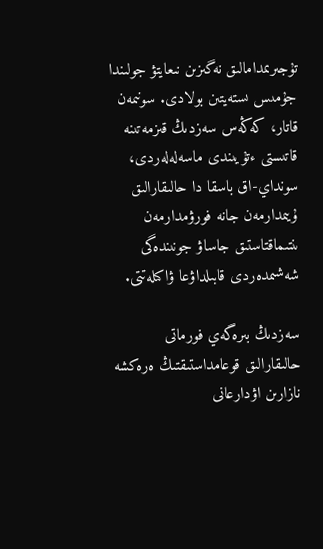تۇجىرىمدامالىق نەگىزىن نىعايتۋ جولىندا جۇمىس ىستەيتىن بولادى. سونىمەن قاتار، كەڭەس سەزدىڭ قىزمەتىنە قاتىستى ءتۇيىندى ماسەلەلەردى، سونداي-اق باسقا دا حالىقارالىق ۇيىمدارمەن جانە فورۋمدارمەن ىنتىماقتاستىق جاساۋ جونىندەگى شەشىمدەردى قابىلداۋعا ۋاكىلەتتى.

سەزدىڭ بىرەگەي فورماتى حالىقارالىق قوعامداستىقتىڭ ەرەكشە نازارىن اۋدارعانى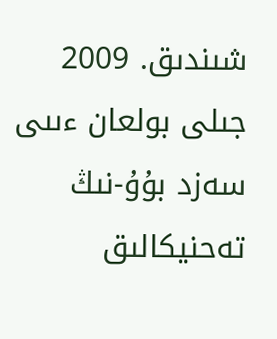شىندىق. 2009 جىلى بولعان ءىىى سەزد بۇۇ-نىڭ تەحنيكالىق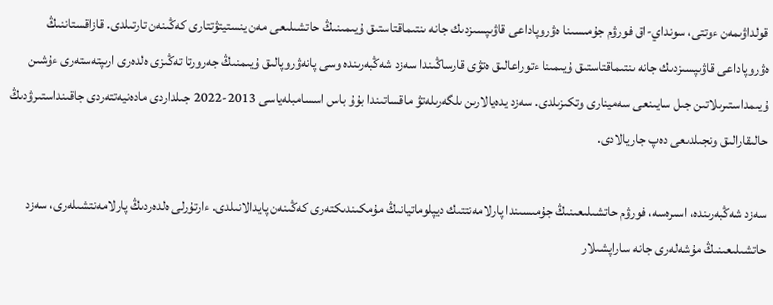قولداۋىمەن ءوتتى، سونداي-اق فورۋم جۇمىسىنا ەۋروپاداعى قاۋىپسىزدىك جانە ىنتىماقتاستىق ۇيىمىنىڭ حاتشىلىعى مەن ينستيتۋتتارى كەڭىنەن تارتىلدى. قازاقستاننىڭ ەۋروپاداعى قاۋىپسىزدىك جانە ىنتىماقتاستىق ۇيىمىنا ءتوراعالىق ەتۋى قارساڭىندا سەزد شەڭبەرىندە وسى پانەۋروپالىق ۇيىمنىڭ جەرورتا تەڭىزى ەلدەرى ارىپتەستەرى ءۇشىن ۇيىمداستىرىلاتىن جىل سايىنعى سەمينارى وتكىزىلدى. سەزد يدەيالارىن ىلگەرىلەتۋ ماقساتىندا بۇۇ باس اسسامبلەياسى 2013-2022 جىلداردى مادەنيەتتەردى جاقىنداستىرۋدىڭ حالىقارالىق ونجىلدىعى دەپ جاريالادى.

سەزد شەڭبەرىندە، اسىرەسە، فورۋم حاتشىلىعىنىڭ جۇمىسىندا پارلامەنتتىك ديپلوماتيانىڭ مۇمكىندىكتەرى كەڭىنەن پايدالانىلدى. ءارتۇرلى ەلدەردىڭ پارلامەنتشىلەرى، سەزد حاتشىلىعىنىڭ مۇشەلەرى جانە ساراپشىلار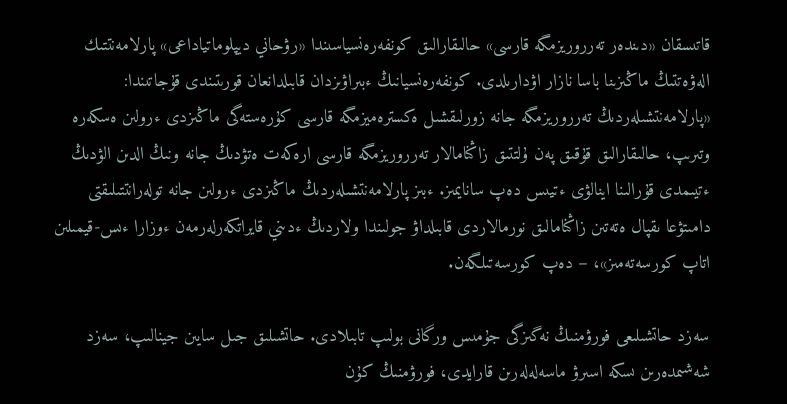قاتىسقان «دىندەر تەرروريزمگە قارسى» حالىقارالىق كونفەرەنسياسىندا «رۋحاني ديپلوماتياداعى» پارلامەنتتىك الەۋەتتىڭ ماڭىزىنا باسا نازار اۋدارىلدى. كونفەرەنسيانىڭ ءبىراۋىزدان قابىلدانعان قورىتىندى قۇجاتىندا: «پارلامەنتشىلەردىڭ تەرروريزمگە جانە زورلىقشىل ەكسترەميزمگە قارسى كۇرەستەگى ماڭىزدى ءرولىن ەسكەرە وتىرىپ، حالىقارالىق قۇقىق پەن ۇلتتىق زاڭنامالار تەرروريزمگە قارسى ارەكەت ەتۋدىڭ جانە ونىڭ الدىن الۋدىڭ ءتيىمدى قۇرالىنا اينالۋى ءتيىس دەپ سانايمىز. ءبىز پارلامەنتشىلەردىڭ ماڭىزدى ءرولىن جانە تولەرانتتىلىقتى دامىتۋعا ىقپال ەتەتىن زاڭنامالىق نورمالاردى قابىلداۋ جولىندا ولاردىڭ ءدىني قايراتكەرلەرمەن ءوزارا ءىس-قيمىلىن اتاپ كورسەتەمىز»، – دەپ كورسەتىلگەن.

سەزد حاتشىلىعى فورۋمنىڭ نەگىزگى جۇمىس ورگانى بولىپ تابىلادى. حاتشىلىق جىل سايىن جينالىپ، سەزد شەشىمدەرىن ىسكە اسىرۋ ماسەلەلەرىن قارايدى، فورۋمنىڭ كۇن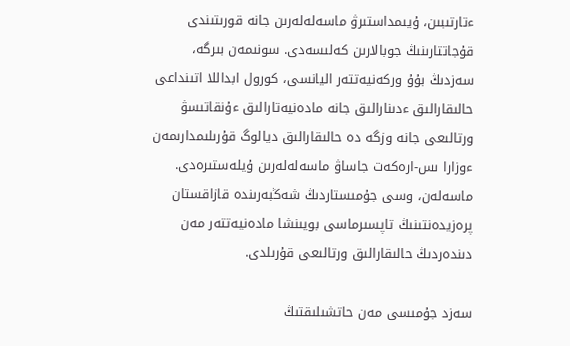ءتارتىبىن، ۇيىمداستىرۋ ماسەلەلەرىن جانە قورىتىندى قۇجاتتارىنىڭ جوبالارىن كەلىسەدى. سونىمەن بىرگە، سەزدىڭ بۇۇ وركەنيەتتەر اليانسى، كورول ابداللا اتىنداعى حالىقارالىق ءدىنارالىق جانە مادەنيەتارالىق ءۇنقاتىسۋ ورتالىعى جانە وزگە دە حالىقارالىق ديالوگ قۇرىلىمدارىمەن ءوزارا ىس-ارەكەت جاساۋ ماسەلەلەرىن ۇيلەستىرەدى. ماسەلەن، وسى جۇمىستاردىڭ شەڭبەرىندە قازاقستان پرەزيدەنتىنىڭ تاپسىرماسى بويىنشا مادەنيەتتەر مەن دىندەردىڭ حالىقارالىق ورتالىعى قۇرىلدى.

سەزد جۇمىسى مەن حاتشىلىقتىڭ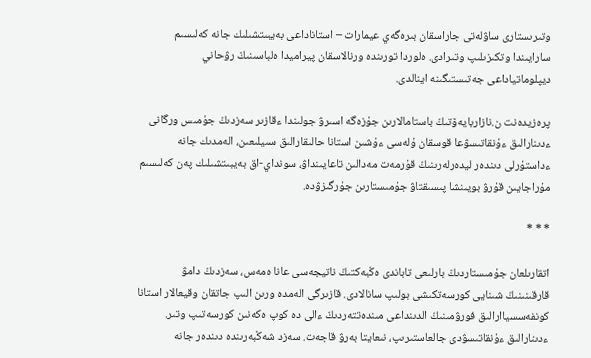وتىرىستارى ساۋلەتى جاراسقان بىرەگەي عيمارات – استاناداعى بەيبىتشىلىك جانە كەلىسىم سارايىندا وتكىزىلىپ وتىرادى. ەلوردا تورىندە ورنالاسقان پيراميدا ەلباسىنىڭ رۋحاني ديپلوماتياداعى جەتىستىگىنە اينالدى.

پرەزيدەنت ن.نازاربايەۆتىڭ باستامالارىن جۇزەگە اسىرۋ جولىندا ءقازىر سەزدىڭ جۇمىس ورگانى ءدىنارالىق ءۇنقاتىسۋعا قوسقان ۇلەسى ءۇشىن استانا حالىقارالىق سىيلىعىن، الەمدىك جانە ءداستۇرلى دىندەر ليدەرلەرىنىڭ قۇرمەت مەدالىن تاعايىنداۋ، سونداي-اق بەيبىتشىلىك پەن كەلىسىم مۇراجايىن قۇرۋ بويىنشا پىسىقتاۋ جۇمىستارىن جۇرگىزۋدە.

* * *

اتقارىلعان جۇمىستاردىڭ بارلىعى تاباندى ەڭبەكتىڭ ناتيجەسى عانا ەمەس، سەزدىڭ دامۋ قارقىنىنىڭ شىنايى كورسەتكىشى بولىپ سانالادى. قازىرگى الەمدە ورىن الىپ جاتقان وقيعالار استانا كونفەسسياارالىق فورۋمىنىڭ الدىنداعى مىندەتتەردىڭ ءالى دە كوپ ەكەنىن كورسەتىپ وتىر. ءدىنارالىق ءۇنقاتىسۋدى جالعاستىرىپ، نىعايتا بەرۋ قاجەت. سەزد شەڭبەرىندە دىندەر جانە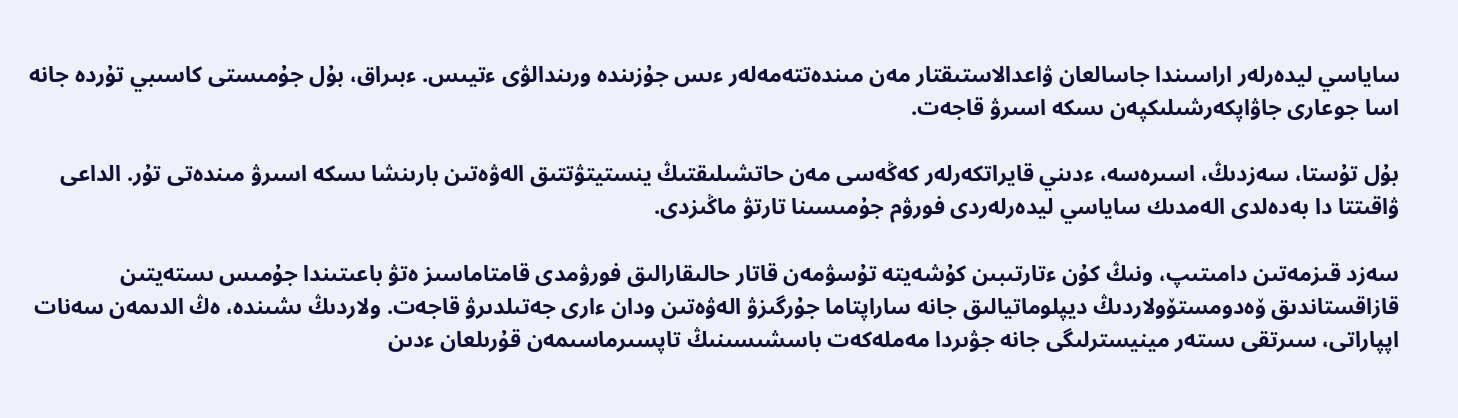ساياسي ليدەرلەر اراسىندا جاسالعان ۋاعدالاستىقتار مەن مىندەتتەمەلەر ءىس جۇزىندە ورىندالۋى ءتيىس. ءبىراق، بۇل جۇمىستى كاسىبي تۇردە جانە اسا جوعارى جاۋاپكەرشىلىكپەن ىسكە اسىرۋ قاجەت.

بۇل تۇستا، سەزدىڭ، اسىرەسە، ءدىني قايراتكەرلەر كەڭەسى مەن حاتشىلىقتىڭ ينستيتۋتتىق الەۋەتىن بارىنشا ىسكە اسىرۋ مىندەتى تۇر. الداعى ۋاقىتتا دا بەدەلدى الەمدىك ساياسي ليدەرلەردى فورۋم جۇمىسىنا تارتۋ ماڭىزدى.

سەزد قىزمەتىن دامىتىپ، ونىڭ كۇن ءتارتىبىن كۇشەيتە تۇسۋمەن قاتار حالىقارالىق فورۋمدى قامتاماسىز ەتۋ باعىتىندا جۇمىس ىستەيتىن قازاقستاندىق ۆەدومستۆولاردىڭ ديپلوماتيالىق جانە ساراپتاما جۇرگىزۋ الەۋەتىن ودان ءارى جەتىلدىرۋ قاجەت. ولاردىڭ ىشىندە، ەڭ الدىمەن سەنات اپپاراتى، سىرتقى ىستەر مينيسترلىگى جانە جۋىردا مەملەكەت باسشىسىنىڭ تاپسىرماسىمەن قۇرىلعان ءدىن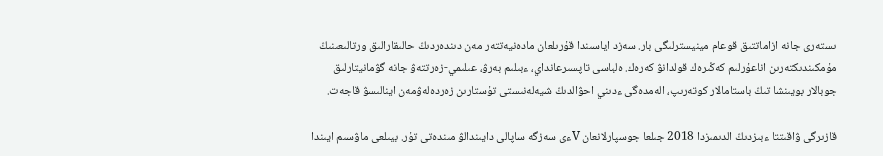ىستەرى جانە ازاماتتىق قوعام مينيسترلىگى بار. سەزد اياسىندا قۇرىلعان مادەنيەتتەر مەن دىندەردىڭ حالىقارالىق ورتالىعىنىڭ مۇمكىندىكتەرىن اناعۇرلىم كەڭىرەك قولدانۋ كەرەك. ەلباسى تاپسىرعانداي، ءبىلىم بەرۋ، عىلىمي-زەرتتەۋ جانە گۋمانيتارلىق جوبالار بويىنشا تىڭ باستامالار كوتەرىپ، الەمدەگى ءدىني احۋالدىڭ شيەلەنىستى تۇستارىن زەردەلەۋمەن اينالىسۋ قاجەت.

قازىرگى ۋاقىتتا ءبىزدىڭ الدىمىزدا 2018 جىلعا جوسپارلانعان Vءى سەزگە ساپالى دايىندالۋ مىندەتى تۇر. بيىلعى ماۋسىم ايىندا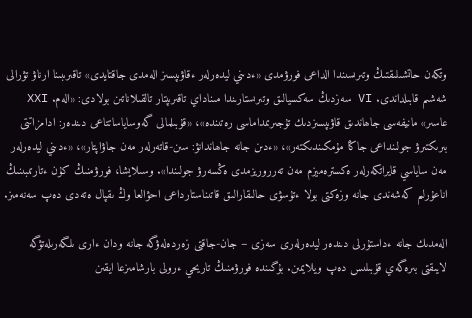وتكەن حاتشىلىقتىڭ وتىرىسىندا الداعى فورۋمدى «ءدىني ليدەرلەر ءقاۋىپسىز الەمدى جاقتايدى» تاقىرىبىنا ارناۋ تۋرالى شەشىم قابىلداندى. VI سەزدىڭ سەكسيالىق وتىرىستارىندا مىناداي تاقىرىپتار تالقىلاناتىن بولادى: «الەم. XXI عاسىر» مانيفەسى جاھاندىق قاۋىپسىزدىك تۇجىرىمداماسى رەتىندە»، «قۇبىلمالى گەوساياساتتاعى دىندەر: ادامزاتتى بىرىكتىرۋ جولىنداعى جاڭا مۇمكىندىكتەر»، «ءدىن جانە جاھاندانۋ: سىن-قاتەرلەر مەن جاۋاپتار»، «ءدىني ليدەرلەر مەن ساياسي قايراتكەرلەر ەكسترەميزم مەن تەرروريزمدى ەڭسەرۋ جولىندا». وسىلايشا، فورۋمنىڭ كۇن ءتارتىبىنىڭ اناعۇرلىم كەشەندى جانە وزەكتى بولا ءتۇسۋى حالىقارالىق قاتىناستارداعى احۋالعا وڭ ىقپال ەتەدى دەپ سەنەمىز.

الەمدىك جانە ءداستۇرلى دىندەر ليدەرلەرى سەزى – جان-جاقتى زەردەلەۋگە جانە ودان ءارى ىلگەرىلەتۋگە لايىقتى بىرەگەي قۇبىلىس دەپ ويلايمىن. بۇگىندە فورۋمنىڭ تاريحي ءرولى بارشامىزعا ايقىن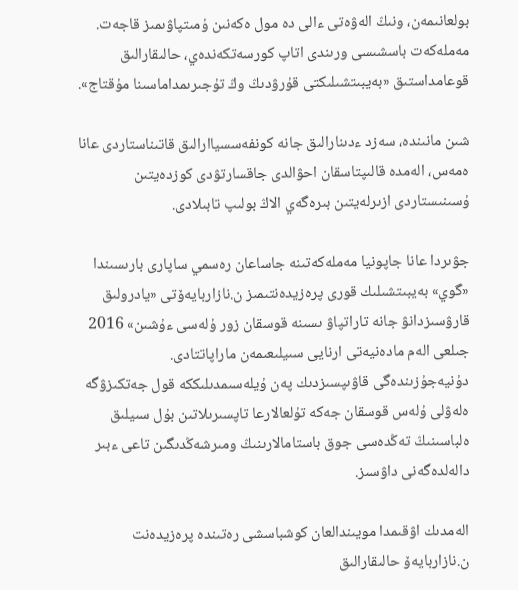بولعانىمەن، ونىڭ الەۋەتى ءالى دە مول ەكەنىن ۇمىتپاۋىمىز قاجەت. مەملەكەت باسشىسى ورىندى اتاپ كورسەتكەندەي، حالىقارالىق قوعامداستىق «بەيبىتشىلىكتى قۇرۋدىڭ وڭ تۇجىرىمداماسىنا مۇقتاج».

شىن مانىندە، سەزد ءدىنارالىق جانە كونفەسسياارالىق قاتىناستاردى عانا ەمەس، الەمدە قالىپتاسقان احۋالدى جاقسارتۋدى كوزدەيتىن ۇسىنىستاردى ازىرلەيتىن بىرەگەي الاڭ بولىپ تابىلادى.

جۋىردا عانا جاپونيا مەملەكەتىنە جاساعان رەسمي ساپارى بارىسىندا «گوي» بەيبىتشىلىك قورى پرەزيدەنتىمىز ن.نازاربايەۆتى «يادرولىق قارۋسىزدانۋ جانە تاراتپاۋ ىسىنە قوسقان زور ۇلەسى ءۇشىن» 2016 جىلعى الەم مادەنيەتى ارنايى سىيلىعىمەن ماراپاتتادى. دۇنيەجۇزىندەگى قاۋىپسىزدىك پەن ۇيلەسىمدىلىككە قول جەتكىزۋگە ەلەۋلى ۇلەس قوسقان جەكە تۇلعالارعا تاپسىرىلاتىن بۇل سىيلىق ەلباسىنىڭ تەڭدەسى جوق باستامالارىنىڭ ومىرشەڭدىگىن تاعى ءبىر دالەلدەگەنى داۋسىز.

الەمدىك اۋقىمدا مويىندالعان كوشباسشى رەتىندە پرەزيدەنت
ن.نازاربايەۆ حالىقارالىق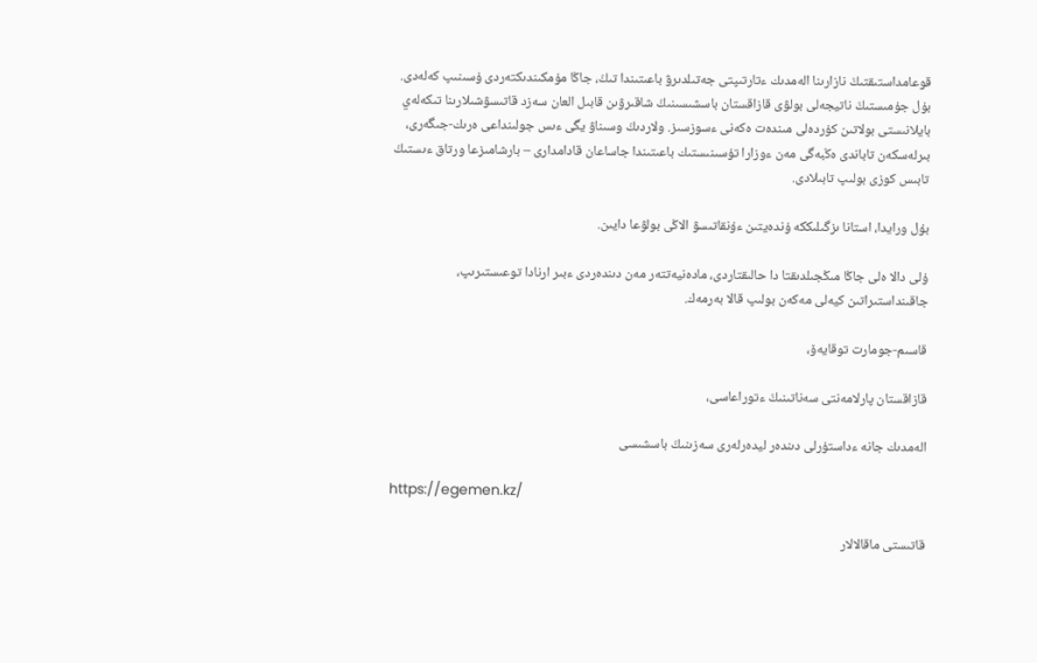قوعامداستىقتىڭ نازارىنا الەمدىك ءتارتىپتى جەتىلدىرۋ باعىتىندا تىڭ، جاڭا مۇمكىندىكتەردى ۇسىنىپ كەلەدى. بۇل جۇمىستىڭ ناتيجەلى بولۋى قازاقستان باسشىسىنىڭ شاقىرۋىن قابىل العان سەزد قاتىسۋشىلارىنا تىكەلەي بايلانىستى بولاتىن كۇردەلى مىندەت ەكەنى ءسوزسىز. ولاردىڭ وسىناۋ يگى ءىس جولىنداعى ەرىك-جىگەرى، بىرلەسكەن تاباندى ەڭبەگى مەن ءوزارا تۇسىنىستىك باعىتىندا جاساعان قادامدارى – بارشامىزعا ورتاق ءىستىڭ تابىس كوزى بولىپ تابىلادى.

بۇل ورايدا، استانا ىزگىلىككە ۇندەيتىن ءۇنقاتىسۋ الاڭى بولۋعا دايىن.

ۇلى دالا ەلى جاڭا مىڭجىلدىقتا دا حالىقتاردى، مادەنيەتتەر مەن دىندەردى ءبىر ارنادا توعىستىرىپ، جاقىنداستىراتىن كيەلى مەكەن بولىپ قالا بەرمەك.

قاسىم-جومارت توقايەۆ،

قازاقستان پارلامەنتى سەناتىنىڭ ءتوراعاسى،

الەمدىك جانە ءداستۇرلى دىندەر ليدەرلەرى سەزىنىڭ باسشىسى

https://egemen.kz/

قاتىستى ماقالالار